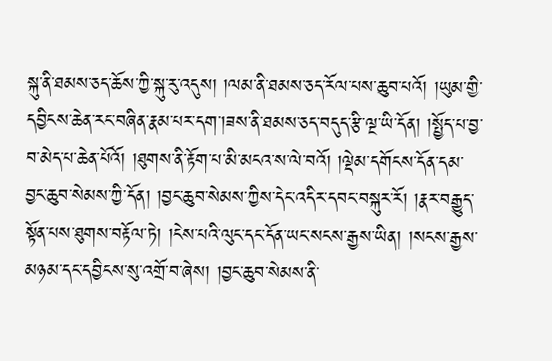སྐུ་ནི་ཐམས་ཅད་ཆོས་ཀྱི་སྐུ་རུ་འདུས། །ལམ་ནི་ཐམས་ཅད་རོལ་པས་ཆུབ་པའོ། །ཡུམ་གྱི་དབྱིངས་ཆེན་རང་བཞིན་རྣམ་པར་དག་།ཟས་ནི་ཐམས་ཅད་བདུད་རྩི་ལྔ་ཡི་དོན། །སྤྱོད་པ་བྱ་བ་མེད་པ་ཆེན་པོའོ། །ཐུགས་ནི་རྟོག་པ་མི་མངའ་ས་ལེ་བའོ། །ལྡེམ་དགོངས་དོན་དམ་བྱང་ཆུབ་སེམས་ཀྱི་དོན། །བྱང་ཆུབ་སེམས་ཀྱིས་དེང་འདིར་དབང་བསྐུར་རོ། །རྣར་བརྒྱུད་སྟོན་པས་ཐུགས་བརྟོལ་ཏེ། །ངེས་པའི་ལུང་དང་དོན་ཡང་སངས་རྒྱས་ཡིན། །སངས་རྒྱས་མཉམ་དང་དབྱིངས་སུ་འགྲོ་བ་ཞེས། །བྱང་ཆུབ་སེམས་ནི་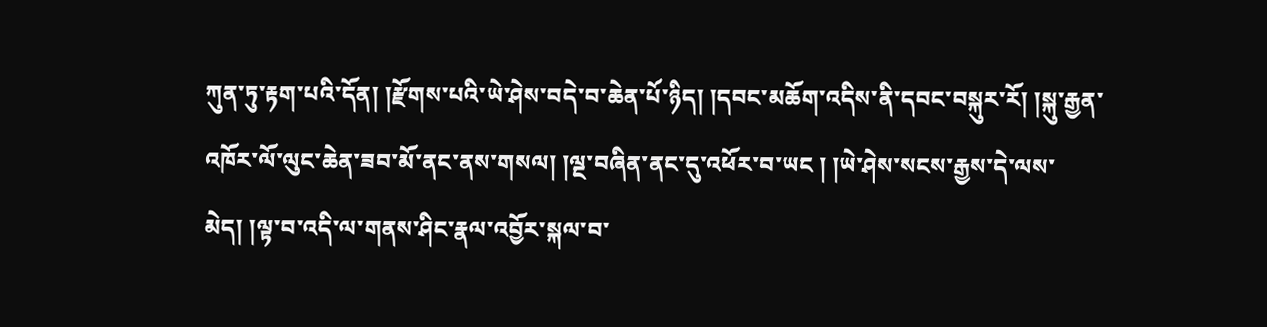ཀུན་ཏུ་རྟག་པའི་དོན། །རྫོགས་པའི་ཡེ་ཤེས་བདེ་བ་ཆེན་པོ་ཉིད། །དབང་མཆོག་འདིས་ནི་དབང་བསྐུར་རོ། །སྐུ་རྒྱན་འཁོར་ལོ་ལུང་ཆེན་ཟབ་མོ་ནང་ནས་གསལ། །ལྔ་བཞིན་ནང་དུ་འཕོར་བ་ཡང ། །ཡེ་ཤེས་སངས་རྒྱས་དེ་ལས་མེད། །ལྟ་བ་འདི་ལ་གནས་ཤིང་རྣལ་འབྱོར་སྐལ་བ་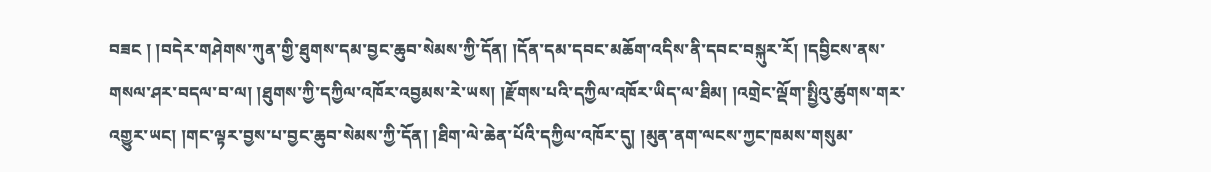བཟང ། །བདེར་གཤེགས་ཀུན་གྱི་ཐུགས་དམ་བྱང་ཆུབ་སེམས་ཀྱི་དོན། །དོན་དམ་དབང་མཆོག་འདིས་ནི་དབང་བསྐུར་རོ། །དབྱིངས་ནས་གསལ་ཤར་བདལ་བ་ལ། །ཐུགས་ཀྱི་དཀྱིལ་འཁོར་འབྱམས་རེ་ཡས། །རྫོགས་པའི་དཀྱིལ་འཁོར་ཡིད་ལ་ཐིམ། །འགྲེང་ལྡོག་སྤྱིའུ་ཚུགས་གར་འགྱུར་ཡང། །གང་ལྟར་བྱས་པ་བྱང་ཆུབ་སེམས་ཀྱི་དོན། །ཐིག་ལེ་ཆེན་པོའི་དཀྱིལ་འཁོར་དུ། །མུན་ནག་ལངས་ཀྱང་ཁམས་གསུམ་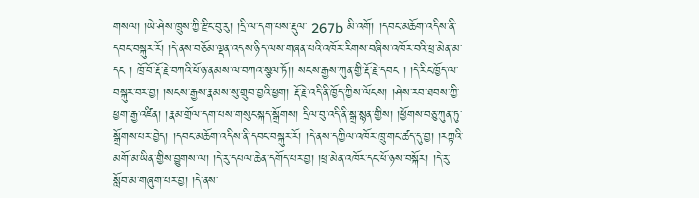གསལ། །ཡེ་ཤེས་ཁྲུས་ཀྱི་རྫིང་བུ་རུ། །དྲི་ལ་དག་པས་རྡུལ་ 267b མི་འགོ། །དབང་མཆོག་འདིས་ནི་དབང་བསྐུར་རོ། །དེ་ནས་བཅོམ་ལྡན་འདས་ཉིད་ལས་གཞན་པའི་འཁོར་རིགས་བཞིས་འཁོར་བའི་ཕྲ་མེན་མ་དང ། ཁྲོ་བོ་རྡོ་རྗེ་བཀའི་ཕོ་ཉ་ནམས་ལ་བཀའ་སྩལ་ཏོ།། སངས་རྒྱས་ཀུན་གྱི་རྡོ་རྗེ་དབང ། །དེ་རིང་ཁྱོད་ལ་བསྐུར་བར་བྱ། །སངས་རྒྱས་རྣམས་སུ་གྲུབ་བྱའི་ཕྱག། རྡོ་རྗེ་འདི་ནི་ཁྱོད་ཀྱིས་ལོངས། །ཤེས་རབ་ཐབས་ཀྱི་ཕྱག་རྒྱ་འཛིན། །རྣམ་གྲོལ་དག་པས་གསུང་སྐད་སྒྲོགས། དྲིལ་བུ་འདི་ནི་སྒྲ་སྙན་གྱིས། །ཕྱོགས་བཅུ་ཀུན་ཏུ་སྒྲོགས་པར་བྱེད། །དབང་མཆོག་འདིས་ནི་དབང་བསྐུར་རོ། །དེ་ནས་དཀྱིལ་འཁོར་ཁྲུ་གང་ཚད་དུ་བྱ། །རཀྟའི་མགོ་མ་ཡིན་གྱིས་བྱུགས་ལ། །དེ་རུ་དཔལ་ཆེན་དགོད་པར་བྱ། །ཕྲ་མེན་འཁོར་དང་ཕོ་ཉས་བསྐོར། །དེ་རུ་སློབ་མ་གཞུག་པར་བྱ། །དེ་ནས་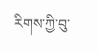རིགས་ཀྱི་བུ་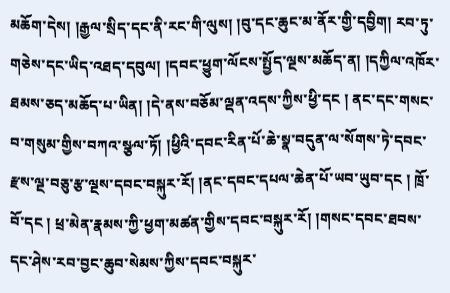མཆོག་དེས། །རྒྱལ་སྲིད་དང་ནི་རང་གི་ལུས། །བུ་དང་ཆུང་མ་ནོར་གྱི་དབྱིག། རབ་ཏུ་གཅེས་དང་ཡིད་འཐད་དབུལ། །དབང་ཕྱུག་ལོངས་སྤྱོད་ལྔས་མཆོད་ན། །དཀྱིལ་འཁོར་ཐམས་ཅད་མཆོད་པ་ཡིན། །དེ་ནས་བཅོམ་ལྡན་འདས་ཀྱིས་ཕྱི་དང ། ནང་དང་གསང་བ་གསུམ་གྱིས་བཀའ་སྩལ་ཏོ། །ཕྱིའི་དབང་རིན་པོ་ཆེ་སྣ་བདུན་ལ་སོགས་ཏེ་དབང་རྫས་ལྔ་བཅུ་རྩ་ལྔས་དབང་བསྐུར་རོ། །ནང་དབང་དཔལ་ཆེན་པོ་ཡབ་ཡུབ་དང ། ཁྲོ་བོ་དང ། ཕྲ་མེན་རྣམས་ཀྱི་ཕྱག་མཚན་གྱིས་དབང་བསྐུར་རོ། །གསང་དབང་ཐབས་དང་ཤེས་རབ་བྱང་ཆུབ་སེམས་ཀྱིས་དབང་བསྐུར་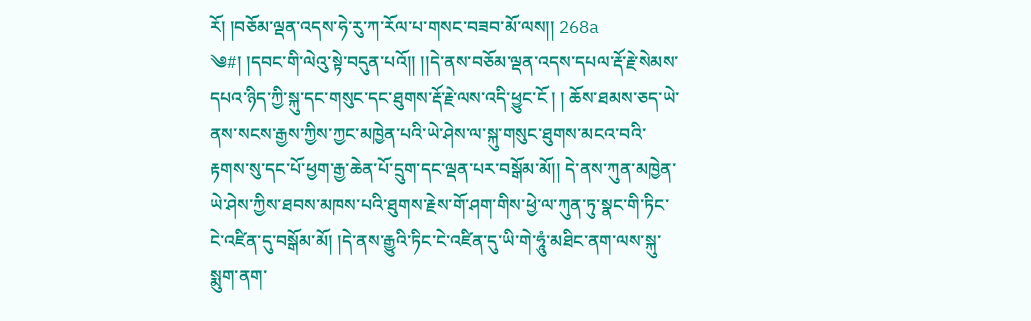རོ། །བཅོམ་ལྡན་འདས་ཧེ་རུ་ཀ་རོལ་པ་གསང་བཟབ་མོ་ལས།། 268a ༄#། །དབང་གི་ལེའུ་སྟེ་བདུན་པའོ།། །།དེ་ནས་བཅོམ་ལྡན་འདས་དཔལ་རྡོ་རྗེ་སེམས་དཔའ་ཉིད་ཀྱི་སྐུ་དང་གསུང་དང་ཐུགས་རྡོ་རྗེ་ལས་འདི་ཕྱུང་ངོ ། ། ཆོས་ཐམས་ཅད་ཡེ་ནས་སངས་རྒྱས་ཀྱིས་ཀྱང་མཁྱེན་པའི་ཡེ་ཤེས་ལ་སྐུ་གསུང་ཐུགས་མངའ་བའི་རྟགས་སུ་དང་པོ་ཕྱག་རྒྱ་ཆེན་པོ་དྲུག་དང་ལྡན་པར་བསྒོམ་མོ།། དེ་ནས་ཀུན་མཁྱེན་ཡེ་ཤེས་ཀྱིས་ཐབས་མཁས་པའི་ཐུགས་རྗེས་གོ་ཤག་གིས་ཕྱེ་ལ་ཀུན་ཏུ་སྣང་གི་ཏིང་ངེ་འཛིན་དུ་བསྒོམ་མོ། །དེ་ནས་རྒྱུའི་ཏིང་ངེ་འཛིན་དུ་ཡི་གེ་ཧཱུཾ་མཐིང་ནག་ལས་སྐུ་སྨུག་ནག་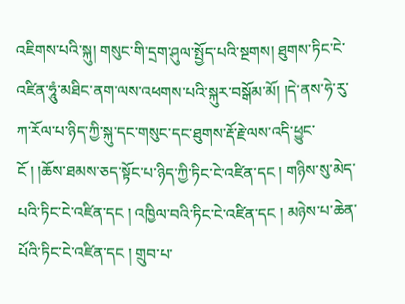འཇིགས་པའི་སྐུ། གསུང་གི་དྲག་ཤུལ་སྤྱོད་པའི་སྔགས། ཐུགས་ཏིང་ངེ་འཛིན་ཧཱུཾ་མཐིང་ནག་ལས་འཕགས་པའི་སྐུར་བསྒོམ་མོ། །དེ་ནས་ཧེ་རུ་ཀ་རོལ་པ་ཉིད་ཀྱི་སྐུ་དང་གསུང་དང་ཐུགས་རྡོ་རྗེ་ལས་འདི་ཕྱུང་ངོ ། །ཆོས་ཐམས་ཅད་སྟོང་པ་ཉིད་ཀྱི་ཏིང་ངེ་འཛིན་དང ། གཉིས་སུ་མེད་པའི་ཏིང་ངེ་འཛིན་དང ། འཁྱིལ་བའི་ཏིང་ངེ་འཛིན་དང ། མཉེས་པ་ཆེན་པོའི་ཏིང་ངེ་འཛིན་དང ། གྲུབ་པ་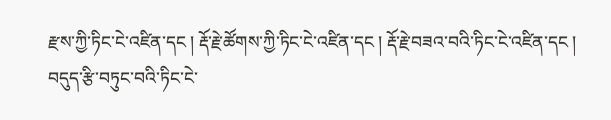རྫས་ཀྱི་ཏིང་ངེ་འཛིན་དང ། རྡོ་རྗེ་ཚོགས་ཀྱི་ཏིང་ངེ་འཛིན་དང ། རྡོ་རྗེ་བཟའ་བའི་ཏིང་ངེ་འཛིན་དང ། བདུད་རྩི་བཏུང་བའི་ཏིང་ངེ་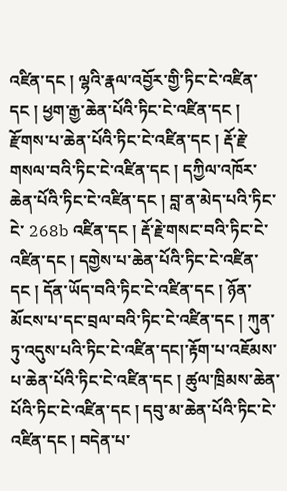འཛིན་དང ། ལྷའི་རྣལ་འབྱོར་གྱི་ཏིང་ངེ་འཛིན་དང ། ཕྱག་རྒྱ་ཆེན་པོའི་ཏིང་ངེ་འཛིན་དང ། རྫོགས་པ་ཆེན་པོའི་ཏིང་ངེ་འཛིན་དང ། རྡོ་རྗེ་གསལ་བའི་ཏིང་ངེ་འཛིན་དང ། དཀྱིལ་འཁོར་ཆེན་པོའི་ཏིང་ངེ་འཛིན་དང ། བླ་ན་མེད་པའི་ཏིང་ངེ་ 268b འཛིན་དང ། རྡོ་རྗེ་གསང་བའི་ཏིང་ངེ་འཛིན་དང ། དགྱེས་པ་ཆེན་པོའི་ཏིང་ངེ་འཛིན་དང ། དོན་ཡོད་བའི་ཏིང་ངེ་འཛིན་དང ། ཉོན་མོངས་པ་དང་བྲལ་བའི་ཏིང་ངེ་འཛིན་དང ། ཀུན་ཏུ་འདུས་པའི་ཏིང་ངེ་འཛིན་དང།་རྟོག་པ་འཇོམས་པ་ཆེན་པོའི་ཏིང་ངེ་འཛིན་དང ། ཚུལ་ཁྲིམས་ཆེན་པོའི་ཏིང་ངེ་འཛིན་དང ། དབུ་མ་ཆེན་པོའི་ཏིང་ངེ་འཛིན་དང ། བདེན་པ་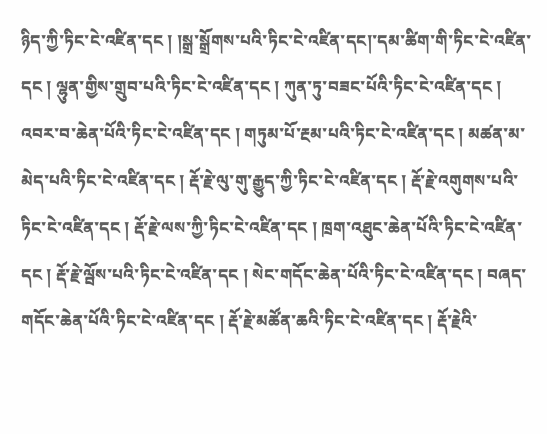ཉིད་ཀྱི་ཏིང་ངེ་འཛིན་དང ། །སྒྲ་སྒྲོགས་པའི་ཏིང་ངེ་འཛིན་དང།་དམ་ཚིག་གི་ཏིང་ངེ་འཛིན་དང ། ལྷུན་གྱིས་གྲུབ་པའི་ཏིང་ངེ་འཛིན་དང ། ཀུན་ཏུ་བཟང་པོའི་ཏིང་ངེ་འཛིན་དང ། འབར་བ་ཆེན་པོའི་ཏིང་ངེ་འཛིན་དང ། གཏུམ་པོ་རྔམ་པའི་ཏིང་ངེ་འཛིན་དང ། མཚན་མ་མེད་པའི་ཏིང་ངེ་འཛིན་དང ། རྡོ་རྗེ་ལུ་གུ་རྒྱུད་ཀྱི་ཏིང་ངེ་འཛིན་དང ། རྡོ་རྗེ་འགུགས་པའི་ཏིང་ངེ་འཛིན་དང ། རྡོ་རྗེ་ལས་ཀྱི་ཏིང་ངེ་འཛིན་དང ། ཁྲག་འཐུང་ཆེན་པོའི་ཏིང་ངེ་འཛིན་དང ། རྡོ་རྗེ་ལྦོས་པའི་ཏིང་ངེ་འཛིན་དང ། སེང་གདོང་ཆེན་པོའི་ཏིང་ངེ་འཛིན་དང ། བཞད་གདོང་ཆེན་པོའི་ཏིང་ངེ་འཛིན་དང ། རྡོ་རྗེ་མཚོན་ཆའི་ཏིང་ངེ་འཛིན་དང ། རྡོ་རྗེའི་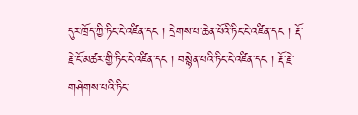དུར་ཁྲོད་ཀྱི་ཏིང་ངེ་འཛིན་དང ། དྲེགས་པ་ཆེན་པོའི་ཏིང་ངེ་འཛིན་དང ། རྡོ་རྗེ་ངོ་མཚར་གྱི་ཏིང་ངེ་འཛིན་དང ། བསྙེན་པའི་ཏིང་ངེ་འཛིན་དང ། རྡོ་རྗེ་གཤེགས་པའི་ཏིང་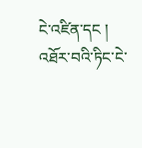ངེ་འཛིན་དང ། འཐོར་བའི་ཏིང་ངེ་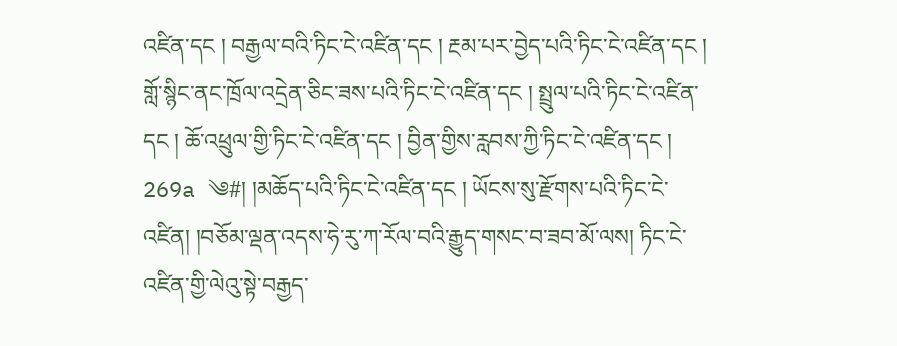འཛིན་དང ། བརྒྱལ་བའི་ཏིང་ངེ་འཛིན་དང ། རྔམ་པར་བྱེད་པའི་ཏིང་ངེ་འཛིན་དང ། གློ་སྙིང་ནང་ཁྲོལ་འདྲེན་ཅིང་ཟས་པའི་ཏིང་ངེ་འཛིན་དང ། སྤྲུལ་པའི་ཏིང་ངེ་འཛིན་དང ། ཆོ་འཕྲུལ་གྱི་ཏིང་ངེ་འཛིན་དང ། བྱིན་གྱིས་རླབས་ཀྱི་ཏིང་ངེ་འཛིན་དང ། 269a ༄#། །མཆོད་པའི་ཏིང་ངེ་འཛིན་དང ། ཡོངས་སུ་རྫོགས་པའི་ཏིང་ངེ་འཛིན། །བཅོམ་ལྡན་འདས་ཧེ་རུ་ཀ་རོལ་བའི་རྒྱུད་གསང་བ་ཟབ་མོ་ལས། ཏིང་ངེ་འཛིན་གྱི་ལེའུ་སྟེ་བརྒྱད་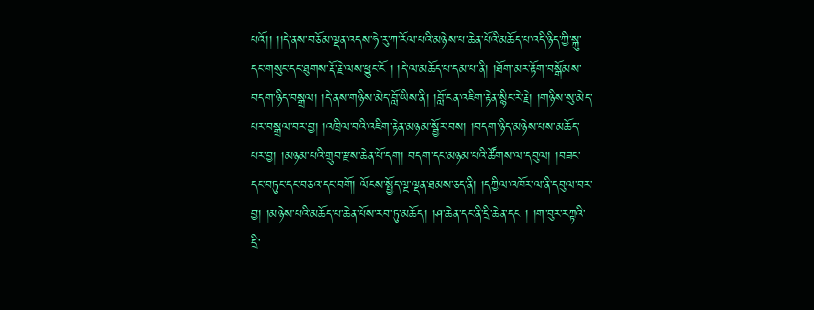པའོ།། །།དེ་ནས་བཅོམ་ལྡན་འདས་ཧེ་རུ་ཀ་རོལ་པའི་མཉེས་པ་ཆེན་པོའི་མཆོད་པ་འདི་ཉིད་ཀྱི་སྐུ་དང་གསུང་དང་ཐུགས་རྡོ་རྗེ་ལས་ཕྱུང་ངོ ། །དེ་ལ་མཆོད་པ་དམ་པ་ནི། །ཐོག་མར་རྟོག་བསྒོམས་བདག་ཉིད་བསྒྲལ། །དེ་ནས་གཉིས་མེད་བློ་ཡིས་ནི། །བློ་ངན་འཇིག་རྟེན་སྙིང་རེ་རྗེ། །གཉིས་སུ་མེད་པར་བསྒྲལ་བར་བྱ། །འཁྲིལ་བའི་འཇིག་རྟེན་མཉམ་སྦྱོར་བས། །བདག་ཉིད་མཉེས་པས་མཆོད་པར་བྱ། །མཉམ་པའི་གྲུབ་རྫས་ཆེན་པོ་དག། བདག་དང་མཉམ་པའི་ཚོགས་ལ་དབུལ། །བཟང་དང་བཏུང་དང་བཅའ་དང་བགོ། ལོངས་སྤྱོད་ལྔ་ལྡན་ཐམས་ཅད་ནི། །དཀྱིལ་འཁོར་ལ་ནི་དབུལ་བར་བྱ། །མཉེས་པའི་མཆོད་པ་ཆེན་པོས་རབ་ཏུ་མཆོད། །ཤ་ཆེན་དང་ནི་དྲི་ཆེན་དང ། །ག་བུར་རཀྟའི་དྲི་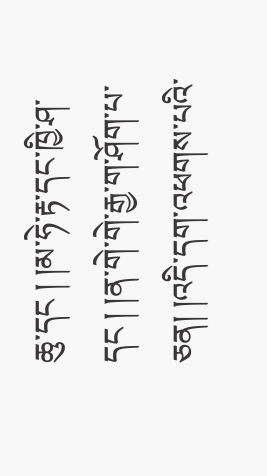ཆུ་དང ། །མ་ཧེ་རྟ་དང་ཁྱི་ཤ་དང ། །ན་གེ་གེ་རྒྱ་ག་ཤོག་པ་ཅན། །འདི་དག་འཕགས་པའི་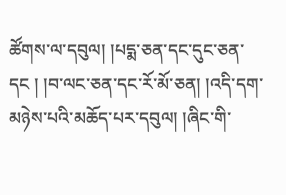ཚོགས་ལ་དབུལ། །པདྨ་ཅན་དང་དུང་ཅན་དང ། །བ་ལང་ཅན་དང་རོ་མོ་ཅན། །འདི་དག་མཉེས་པའི་མཆོད་པར་དབུལ། །ཞིང་གི་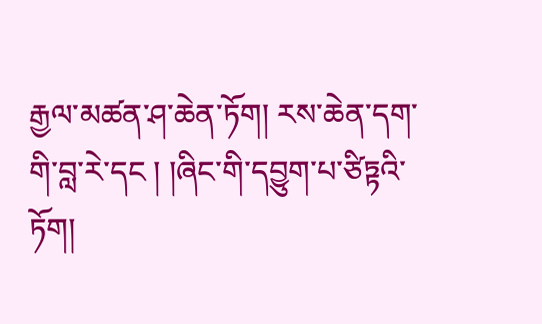རྒྱལ་མཚན་ཤ་ཆེན་ཏོག། རས་ཆེན་དག་གི་བླ་རེ་དང ། །ཞིང་གི་དབྱུག་པ་ཙིཏྟའི་ཏོག།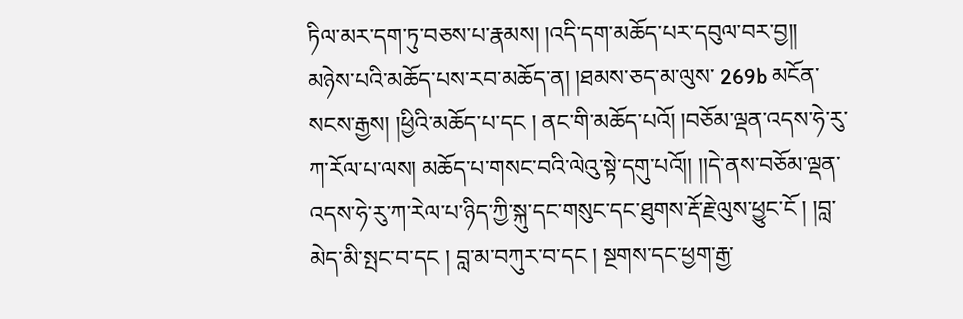ཏིལ་མར་དག་ཏུ་བཅས་པ་རྣམས། །འདི་དག་མཆོད་པར་དབུལ་བར་བྱ།། མཉེས་པའི་མཆོད་པས་རབ་མཆོད་ན། །ཐམས་ཅད་མ་ལུས་ 269b མངོན་སངས་རྒྱས། །ཕྱིའི་མཆོད་པ་དང ། ནང་གི་མཆོད་པའོ། །བཅོམ་ལྡན་འདས་ཧེ་རུ་ཀ་རོལ་པ་ལས། མཆོད་པ་གསང་བའི་ལེའུ་སྟེ་དགུ་པའོ།། །།དེ་ནས་བཅོམ་ལྡན་འདས་ཧེ་རུ་ཀ་རེལ་པ་ཉིད་ཀྱི་སྐུ་དང་གསུང་དང་ཐུགས་རྡོ་རྗེ་ལུས་ཕྱུང་ངོ ། །བླ་མེད་མི་སྤང་བ་དང ། བླ་མ་བཀུར་བ་དང ། སྔགས་དང་ཕྱག་རྒྱ་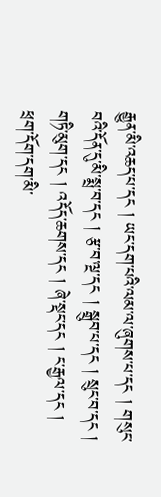རྒྱུན་མི་འཆད་པ་དང ། ཡང་དག་པའི་ལམ་ལ་ཞུགས་པ་དང ། གསུང་བའི་དོན་དུ་མི་སྨྲ་བ་དང ། རྩ་བ་ལྔ་དང ། སྒྲུབ་པ་དང ། སྲུང་བ་དང ། གཏི་མུག་དང ། འདོད་ཆགས་དང ། ཞེ་སྡང་དང ། ང་རྒྱལ་དང ། ཕྲག་དོག་དག་མི་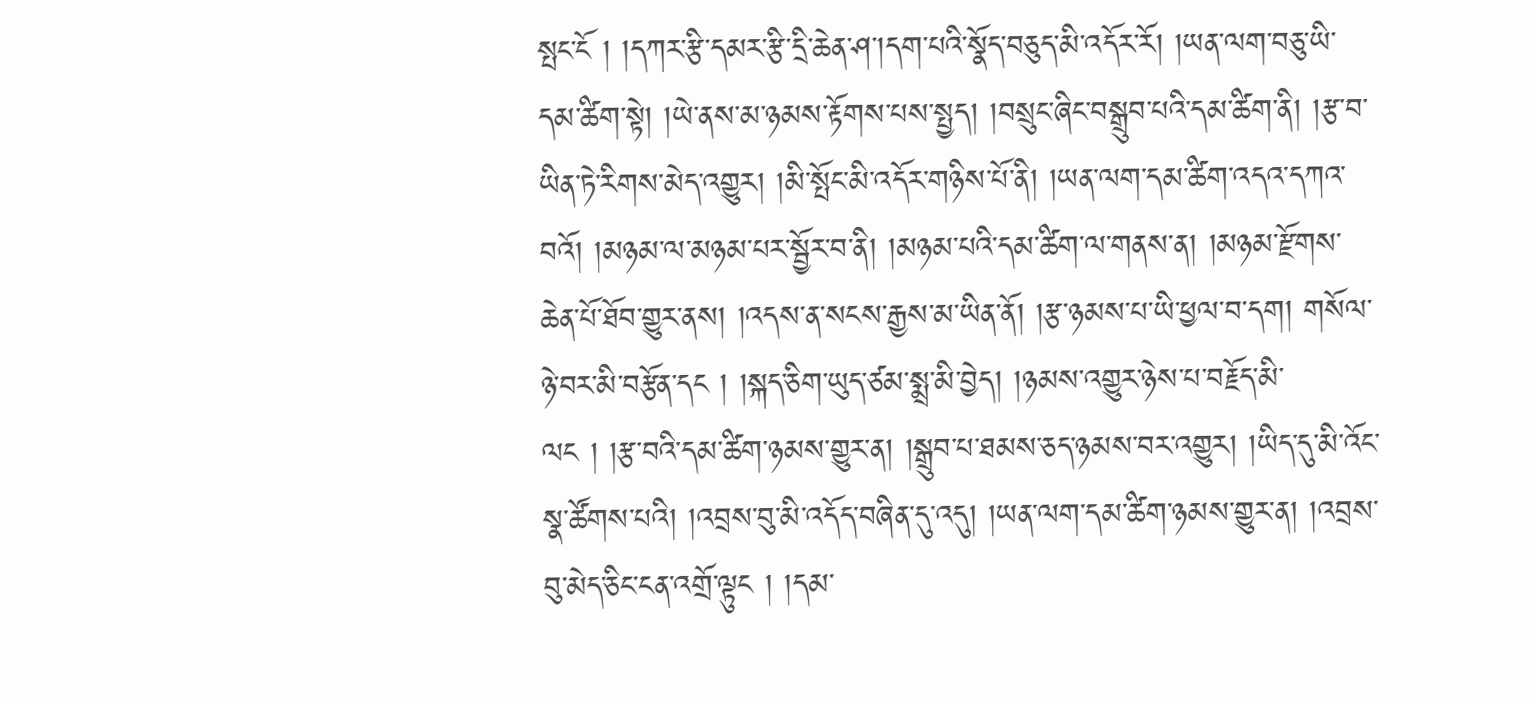སྤང་ངོ ། །དཀར་རྩི་དམར་རྩི་དྲི་ཆེན་ཤ་།དག་པའི་སྣོད་བཅུད་མི་འདོར་རོ། །ཡན་ལག་བཅུ་ཡི་དམ་ཚིག་སྟེ། །ཡེ་ནས་མ་ཉམས་རྟོགས་པས་སྤྱད། །བསྲུང་ཞིང་བསྒྲུབ་པའི་དམ་ཚིག་ནི། །རྩ་བ་ཡིན་ཏེ་རིགས་མེད་འགྱུར། །མི་སྤོང་མི་འདོར་གཉིས་པོ་ནི། །ཡན་ལག་དམ་ཚིག་འདའ་དཀའ་བའོ། །མཉམ་ལ་མཉམ་པར་སྦྱོར་བ་ནི། །མཉམ་པའི་དམ་ཚིག་ལ་གནས་ན། །མཉམ་རྫོགས་ཆེན་པོ་ཐོབ་གྱུར་ནས། །འདས་ན་སངས་རྒྱས་མ་ཡིན་ནོ། །རྩ་ཉམས་པ་ཡི་ཕྱལ་བ་དག། གསོལ་ཉེ་བར་མི་བརྩོན་དང ། །སྐད་ཅིག་ཡུད་ཙམ་སྨྲ་མི་བྱེད། །ཉམས་འགྱུར་ཉེས་པ་བརྗོད་མི་ལང ། །རྩ་བའི་དམ་ཚིག་ཉམས་གྱུར་ན། །སྒྲུབ་པ་ཐམས་ཅད་ཉམས་བར་འགྱུར། །ཡིད་དུ་མི་འོང་སྣ་ཚོགས་པའི། །འབྲས་བུ་མི་འདོད་བཞིན་དུ་འདུ། །ཡན་ལག་དམ་ཚིག་ཉམས་གྱུར་ན། །འབྲས་བུ་མེད་ཅིང་ངན་འགྲོ་ལྟུང ། །དམ་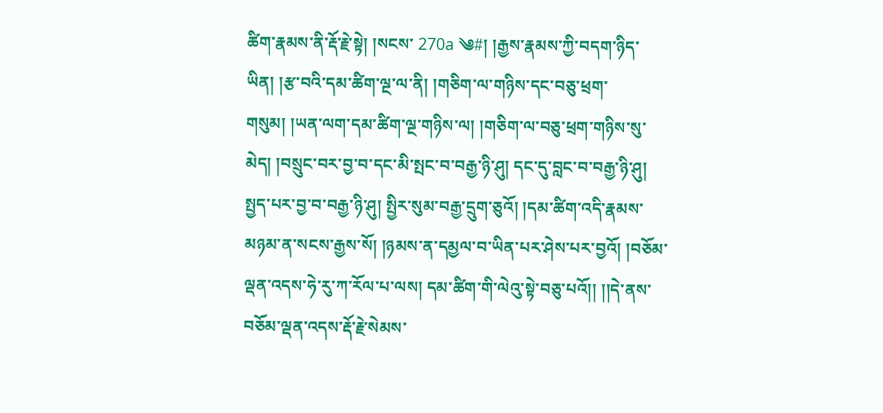ཚིག་རྣམས་ནི་རྡོ་རྗེ་སྟེ། །སངས་ 270a ༄#། །རྒྱས་རྣམས་ཀྱི་བདག་ཉིད་ཡིན། །རྩ་བའི་དམ་ཚིག་ལྔ་ལ་ནི། །གཅིག་ལ་གཉིས་དང་བཅུ་ཕྲག་གསུམ། །ཡན་ལག་དམ་ཚིག་ལྔ་གཉིས་ལ། །གཅིག་ལ་བཅུ་ཕྲག་གཉིས་སུ་མེད། །བསྲུང་བར་བྱ་བ་དང་མི་སྤང་བ་བརྒྱ་ཉི་ཤུ། དང་དུ་བླང་བ་བརྒྱ་ཉི་ཤུ། སྤྱད་པར་བྱ་བ་བརྒྱ་ཉི་ཤུ། སྤྱིར་སུམ་བརྒྱ་དྲུག་ཅུའོ། །དམ་ཚིག་འདི་རྣམས་མཉམ་ན་སངས་རྒྱས་སོ། །ཉམས་ན་དམྱལ་བ་ཡིན་པར་ཤེས་པར་བྱའོ། །བཅོམ་ལྡན་འདས་ཧེ་རུ་ཀ་རོལ་པ་ལས། དམ་ཚིག་གི་ལེའུ་སྟེ་བཅུ་པའོ།། །།དེ་ནས་བཅོམ་ལྡན་འདས་རྡོ་རྗེ་སེམས་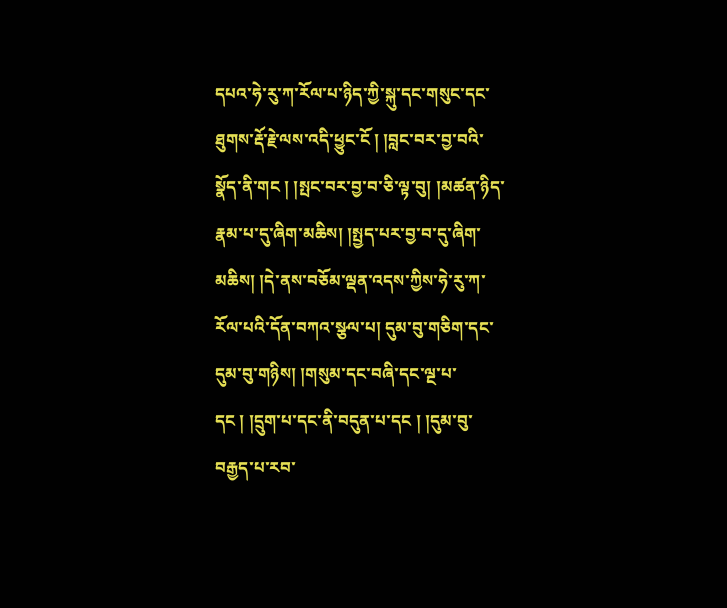དཔའ་ཧེ་རུ་ཀ་རོལ་པ་ཉིད་ཀྱི་སྐུ་དང་གསུང་དང་ཐུགས་རྡོ་རྗེ་ལས་འདི་ཕྱུང་ངོ ། །བླང་བར་བྱ་བའི་སྣོད་ནི་གང ། །སྤང་བར་བྱ་བ་ཅི་ལྟ་བུ། །མཚན་ཉིད་རྣམ་པ་དུ་ཞིག་མཆིས། །སྤྱད་པར་བྱ་བ་དུ་ཞིག་མཆིས། །དེ་ནས་བཅོམ་ལྡན་འདས་ཀྱིས་ཧེ་རུ་ཀ་རོལ་པའི་དོན་བཀའ་སྩལ་པ། དུམ་བུ་གཅིག་དང་དུམ་བུ་གཉིས། །གསུམ་དང་བཞི་དང་ལྔ་པ་དང ། །དྲུག་པ་དང་ནི་བདུན་པ་དང ། །དུམ་བུ་བརྒྱད་པ་རབ་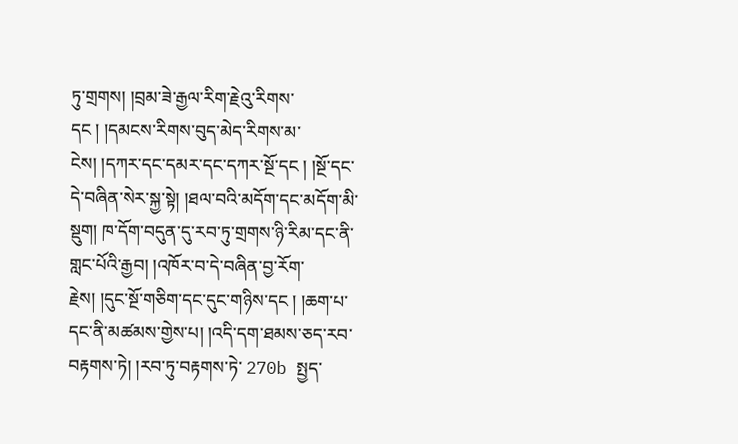ཏུ་གྲགས། །བྲམ་ཟེ་རྒྱལ་རིག་རྗེའུ་རིགས་དང ། །དམངས་རིགས་བུད་མེད་རིགས་མ་ངེས། །དཀར་དང་དམར་དང་དཀར་སྔོ་དང ། །སྔོ་དང་དེ་བཞིན་སེར་སྐྱ་སྟེ། །ཐལ་བའི་མདོག་དང་མདོག་མི་སྡུག། ཁ་དོག་བདུན་དུ་རབ་ཏུ་གྲགས་ཉི་རིམ་དང་ནི་གླང་པོའི་རྒྱབ། །འཁོར་བ་དེ་བཞིན་བྱ་རོག་རྗེས། །དུང་སྔོ་གཅིག་དང་དུང་གཉིས་དང ། །ཆག་པ་དང་ནི་མཚམས་གྱེས་པ། །འདི་དག་ཐམས་ཅད་རབ་བརྟགས་ཏེ། །རབ་ཏུ་བརྟགས་ཏེ་ 270b སྤྱད་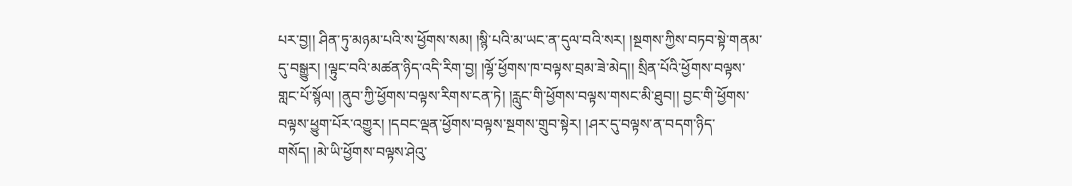པར་བྱ།། ཤིན་ཏུ་མཉམ་པའི་ས་ཕྱོགས་སམ། །སྙི་པའི་མ་ཡང་ན་དུལ་བའི་སར། །སྔགས་ཀྱིས་བཏབ་སྟེ་གནམ་དུ་བསྒྱུར། །ལྟུང་བའི་མཚན་ཉིད་འདི་རིག་བྱ། །ལྷོ་ཕྱོགས་ཁ་བལྟས་བྲམ་ཟེ་མེད།། སྲིན་པོའི་ཕྱོགས་བལྟས་གླང་པོ་སྙོལ། །ནུབ་ཀྱི་ཕྱོགས་བལྟས་རིགས་ངན་ཏེ། །རླུང་གི་ཕྱོགས་བལྟས་གསང་མི་ཐུབ།། བྱང་གི་ཕྱོགས་བལྟས་ཕྱུག་པོར་འགྱུར། །དབང་ལྡན་ཕྱོགས་བལྟས་སྔགས་གྲུབ་སྟེར། །ཤར་དུ་བལྟས་ན་བདག་ཉིད་གསོད། །མེ་ཡི་ཕྱོགས་བལྟས་ཤེའུ་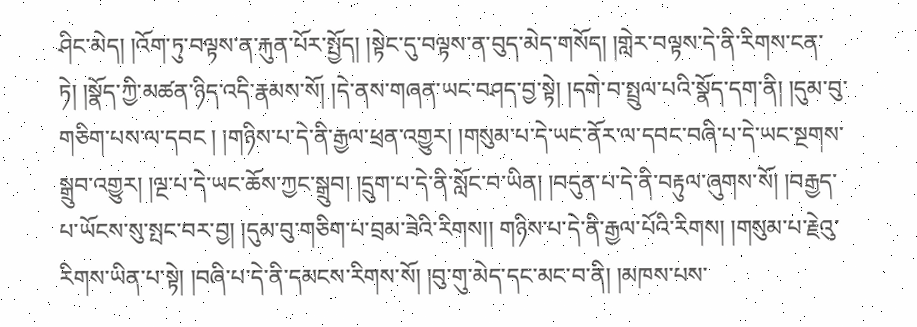ཤིང་མེད། །འོག་ཏུ་བལྟས་ན་རྐུན་པོར་སྤྱོད། །སྟེང་དུ་བལྟས་ན་བུད་མེད་གསོད། །གླེར་བལྟས་དེ་ནི་རིགས་ངན་ཏེ། །སྣོད་ཀྱི་མཚན་ཉིད་འདི་རྣམས་སོ། །དེ་ནས་གཞན་ཡང་བཤད་བྱ་སྟེ། །དགེ་བ་སྤྲུལ་པའི་སྣོད་དག་ནི། །དུམ་བུ་གཅིག་པས་ལ་དབང ། །གཉིས་པ་དེ་ནི་རྒྱལ་ཕྲན་འགྱུར། །གསུམ་པ་དེ་ཡང་ནོར་ལ་དབང་བཞི་པ་དེ་ཡང་སྔགས་སྒྲུབ་འགྱུར། །ལྔ་པ་དེ་ཡང་ཆོས་ཀྱང་སྒྲུབ། །དྲུག་པ་དེ་ནི་སློང་བ་ཡིན། །བདུན་པ་དེ་ནི་བརྟུལ་ཞུགས་སོ། །བརྒྱད་པ་ཡོངས་སུ་སྤང་བར་བྱ། །དུམ་བུ་གཅིག་པ་བྲམ་ཟེའི་རིགས།། གཉིས་པ་དེ་ནི་རྒྱལ་པོའི་རིགས། །གསུམ་པ་རྗེའུ་རིགས་ཡིན་པ་སྟེ། །བཞི་པ་དེ་ནི་དམངས་རིགས་སོ། །བུ་གུ་མེད་དང་མང་བ་ནི། །མཁས་པས་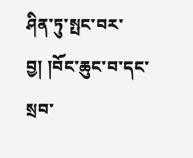ཤིན་ཏུ་སྤང་བར་བྱ། །བོང་ཆུང་བ་དང་སྲབ་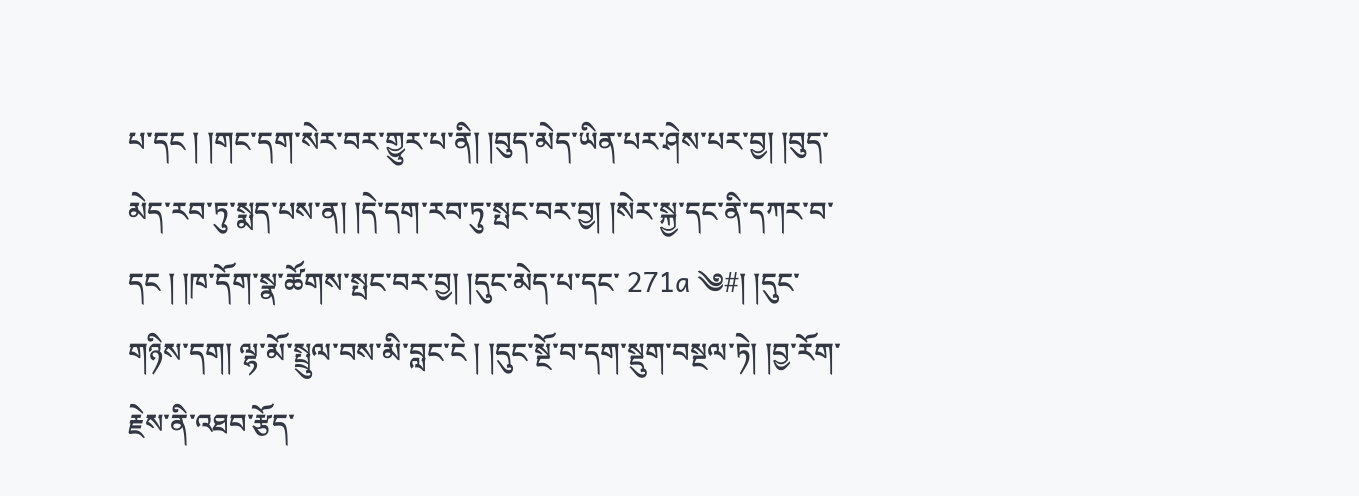པ་དང ། །གང་དག་སེར་བར་གྱུར་པ་ནི། །བུད་མེད་ཡིན་པར་ཤེས་པར་བྱ། །བུད་མེད་རབ་ཏུ་སྨད་པས་ན། །དེ་དག་རབ་ཏུ་སྤང་བར་བྱ། །སེར་སྐྱ་དང་ནི་དཀར་བ་དང ། །ཁ་དོག་སྣ་ཚོགས་སྤང་བར་བྱ། །དུང་མེད་པ་དང་ 271a ༄#། །དུང་གཉིས་དག། ལྷ་མོ་སྤྲུལ་བས་མི་བླང་ངེ ། །དུང་སྔོ་བ་དག་སྡུག་བསྔལ་ཏེ། །བྱ་རོག་རྗེས་ནི་འཐབ་རྩོད་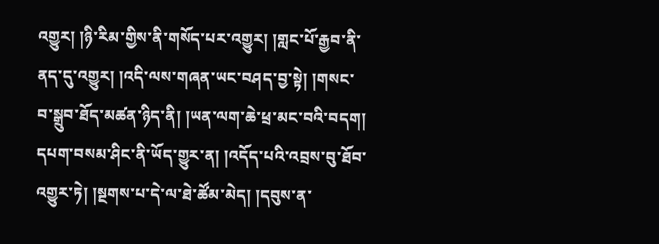འགྱུར། །ཉི་རིམ་གྱིས་ནི་གསོད་པར་འགྱུར། །གླང་པོ་རྒྱབ་ནི་ནད་དུ་འགྱུར། །འདི་ལས་གཞན་ཡང་བཤད་བྱ་སྟེ། །གསང་བ་སྒྲུབ་ཐོད་མཚན་ཉིད་ནི། །ཡན་ལག་ཆེ་ཕྲ་མང་བའི་བདག། དཔག་བསམ་ཤིང་ནི་ཡོད་གྱུར་ན། །འདོད་པའི་འབྲས་བུ་ཐོབ་འགྱུར་ཏེ། །སྔགས་པ་དེ་ལ་ཐེ་ཚོམ་མེད། །དབུས་ན་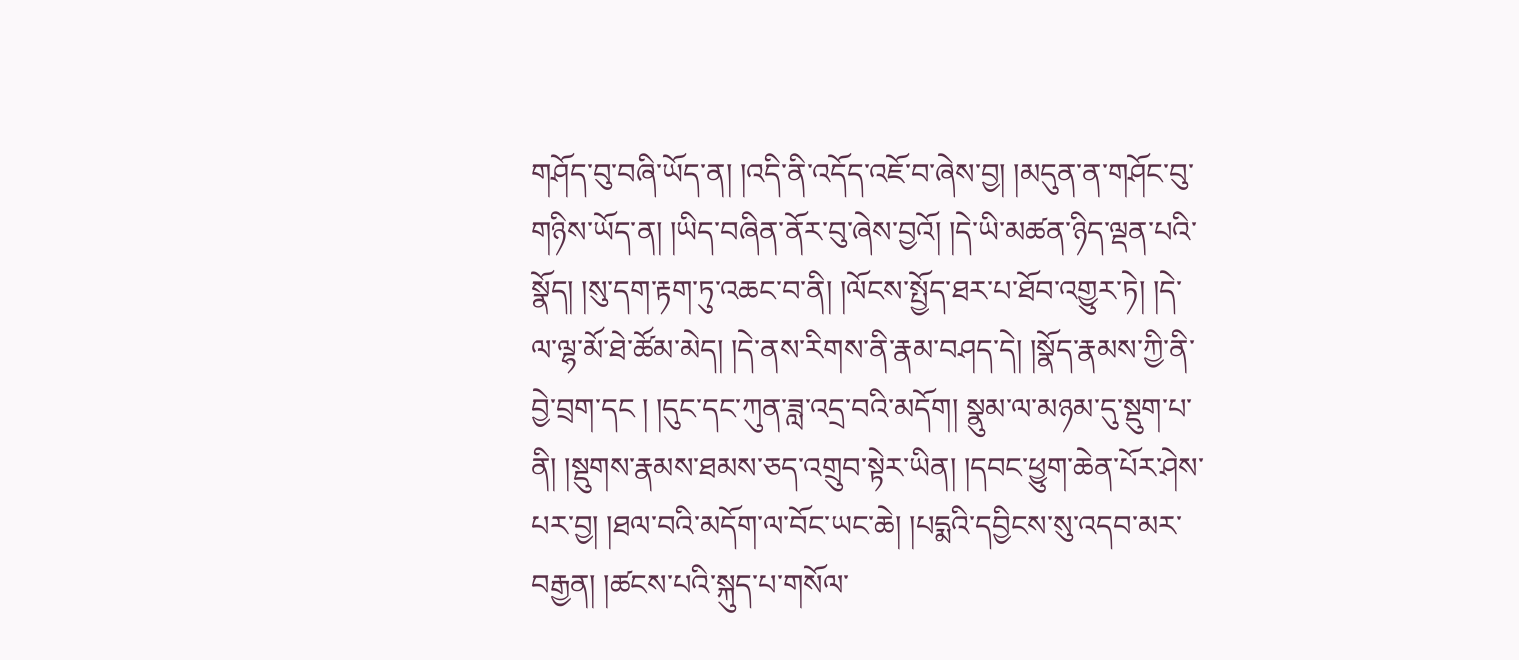གཤོད་བུ་བཞི་ཡོད་ན། །འདི་ནི་འདོད་འཇོ་བ་ཞེས་བྱ། །མདུན་ན་གཤོང་བུ་གཉིས་ཡོད་ན། །ཡིད་བཞིན་ནོར་བུ་ཞེས་བྱའོ། །དེ་ཡི་མཚན་ཉིད་ལྡན་པའི་སྣོད། །སུ་དག་རྟག་ཏུ་འཆང་བ་ནི། །ལོངས་སྤྱོད་ཐར་པ་ཐོབ་འགྱུར་ཏེ། །དེ་ལ་ལྷ་མོ་ཐེ་ཚོམ་མེད། །དེ་ནས་རིགས་ནི་རྣམ་བཤད་དེ། །སྣོད་རྣམས་ཀྱི་ནི་བྱེ་བྲག་དང ། །དུང་དང་ཀུན་ཟླ་འདྲ་བའི་མདོག། སྣུམ་ལ་མཉམ་དུ་སྡུག་པ་ནི། །སྡུགས་རྣམས་ཐམས་ཅད་འགྲུབ་སྟེར་ཡིན། །དབང་ཕྱུག་ཆེན་པོར་ཤེས་པར་བྱ། །ཐལ་བའི་མདོག་ལ་བོང་ཡང་ཆེ། །པདྨའི་དབྱིངས་སུ་འདབ་མར་བརྒྱན། །ཚངས་པའི་སྐུད་པ་གསོལ་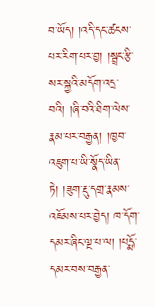བ་ཡོད། །འདི་དང་ཚངས་པར་རིག་པར་བྱ། །སྦྲང་རྩི་སར་སྐྱའི་མདོག་འདྲ་བའི། །ཞི་བའི་ཐིག་ལེས་རྣམ་པར་བརྒྱན། །ཁྱབ་འཇུག་པ་ཡི་སྣོད་ཡིན་ཏེ། །ཟུག་རྡུ་དགྲ་རྣམས་འཇོམས་པར་བྱེད། ཁ་དོག་དམར་ཞིང་ལྔ་པ་ལ། །པདྨོ་དམར་བས་བརྒྱན་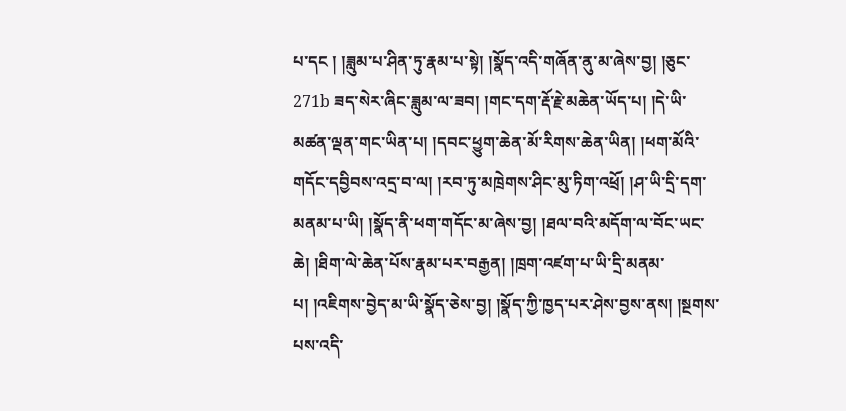པ་དང ། །ཟླུམ་པ་ཤིན་ཏུ་རྣམ་པ་སྟེ། །སྣོད་འདི་གཞོན་ནུ་མ་ཞེས་བྱ། །ཅུང་ 271b ཟད་སེར་ཞིང་ཟླུམ་ལ་ཟབ། །གང་དག་རྡོ་རྗེ་མཆེན་ཡོད་པ། །དེ་ཡི་མཚན་ལྡན་གང་ཡིན་པ། །དབང་ཕྱུག་ཆེན་མོ་རིགས་ཆེན་ཡིན། །ཕག་མོའི་གདོང་དབྱིབས་འདྲ་བ་ལ། །རབ་ཏུ་མཁྲེགས་ཤིང་མུ་ཏིག་འཕྲོ། །ཤ་ཡི་དྲི་དག་མནམ་པ་ཡི། །སྣོད་ནི་ཕག་གདོང་མ་ཞེས་བྱ། །ཐལ་བའི་མདོག་ལ་བོང་ཡང་ཆེ། །ཐིག་ལེ་ཆེན་པོས་རྣམ་པར་བརྒྱན། །ཁྲག་འཛག་པ་ཡི་དྲི་མནམ་པ། །འཇིགས་བྱེད་མ་ཡི་སྣོད་ཅེས་བྱ། །སྣོད་ཀྱི་ཁྱད་པར་ཤེས་བྱས་ནས། །སྔགས་པས་འདི་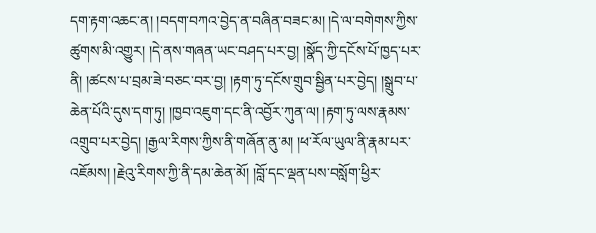དག་རྟག་འཆང་ན། །བདག་བཀའ་བྱེད་ན་བཞིན་བཟང་མ། །དེ་ལ་བགེགས་ཀྱིས་ཚུགས་མི་འགྱུར། །དེ་ནས་གཞན་ཡང་བཤད་པར་བྱ། །སྣོད་ཀྱི་དངོས་པོ་ཁྱད་པར་ནི། །ཚངས་པ་བྲམ་ཟེ་བཅང་བར་བྱ། །རྟག་ཏུ་དངོས་གྲུབ་སྦྱིན་པར་བྱེད། །སྒྲུབ་པ་ཆེན་པོའི་དུས་དག་ཏུ། །ཁྱབ་འཇུག་དང་ནི་འབྱོར་ཀུན་ལ། །རྟག་ཏུ་ལས་རྣམས་འགྲུབ་པར་བྱེད། །རྒྱལ་རིགས་ཀྱིས་ནི་གཞོན་ནུ་མ། །ཕ་རོལ་ཡུལ་ནི་རྣམ་པར་འཇོམས། །རྗེའུ་རིགས་ཀྱི་ནི་དམ་ཆེན་མོ། །བློ་དང་ལྡན་པས་བསློག་ཕྱིར་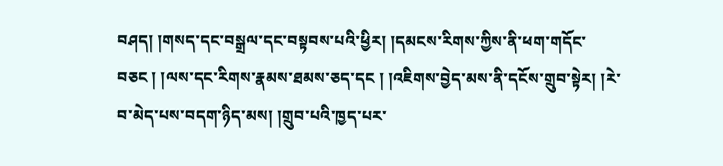བཤད། །གསད་དང་བསྒྲལ་དང་བསྟབས་པའི་ཕྱིར། །དམངས་རིགས་ཀྱིས་ནི་ཕག་གདོང་བཅང ། །ལས་དང་རིགས་རྣམས་ཐམས་ཅད་དང ། །འཇིགས་བྱེད་མས་ནི་དངོས་གྲུབ་སྟེར། །རེ་བ་མེད་པས་བདག་ཉིད་མས། །གྲུབ་པའི་ཁྱད་པར་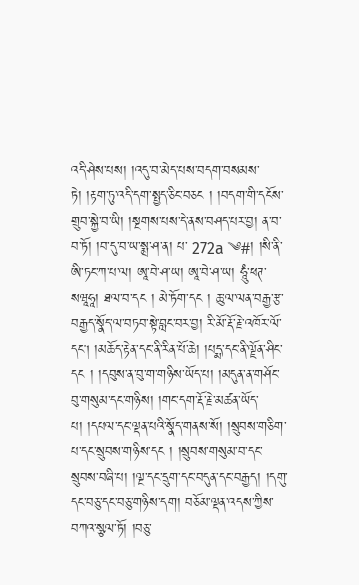འདི་ཤེས་པས། །འདུ་བ་མེད་པས་བདག་བསམས་ཏེ། །རྟག་ཏུ་འདི་དག་སྤྱད་ཅིང་བཅང ། །བདག་གི་དངོས་གྲུབ་སྐྱེ་བ་ཡི། །སྔགས་པས་དེ་ནས་བཤད་པར་བྱ། ན་བ་བ་ཏོ། །བ་དུ་བ་ཡ་སྨྲ་ཤ་ན། པ་ 272a ༄#། །སི་ནི་ཨི་ཏང་ཀ་པ་ལ། ཨཱ་བེ་ཤ་ཡ། ཨཱ་བེ་ཤ་ཡ། ཧཱུཾ་ཕཊ་སཝཱཧཱ། ཐལ་བ་དང ། མེ་ཏོག་དང ། ཆུ་ལ་ལན་བརྒྱ་རྩ་བརྒྱད་སྣོད་ལ་བཏབ་སྟེ་བླང་བར་བྱ། རི་མོ་རྡོ་རྗེ་འཁོར་ལོ་དང། །མཆོད་རྟེན་དང་ནི་རིན་པོ་ཆེ། །པདྨ་དང་ནི་ལྗོན་ཤིང་དང ། །དབུས་ན་བུ་ག་གཉིས་ཡོད་པ། །མདུན་ན་གཤོང་བུ་གསུམ་དང་གཉིས། །གང་དག་རྡོ་རྗེ་མཚན་ཡོད་པ། །དཔལ་དང་ལྡན་པའི་སྣོད་གནས་སོ། །སྲུབས་གཅིག་པ་དང་སྲུབས་གཉིས་དང ། །སྲུབས་གསུམ་བ་དང་སྲུབས་བཞི་པ། །ལྔ་དང་དྲུག་དང་བདུན་དང་བརྒྱད། །དགུ་དང་བཅུ་དང་བཅུ་གཉིས་དག། བཅོམ་ལྡན་འདས་ཀྱིས་བཀའ་སྩལ་ཏོ། །བཅུ་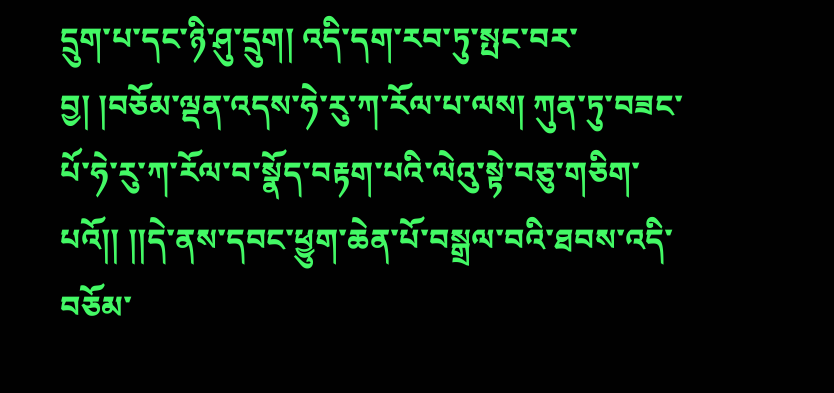དྲུག་པ་དང་ཉི་ཤུ་དྲུག། འདི་དག་རབ་ཏུ་སྤང་བར་བྱ། །བཅོམ་ལྡན་འདས་ཧེ་རུ་ཀ་རོལ་པ་ལས། ཀུན་ཏུ་བཟང་པོ་ཧེ་རུ་ཀ་རོལ་བ་སྣོད་བརྟག་པའི་ལེའུ་སྟེ་བཅུ་གཅིག་པའོ།། །།དེ་ནས་དབང་ཕྱུག་ཆེན་པོ་བསྒྲལ་བའི་ཐབས་འདི་བཅོམ་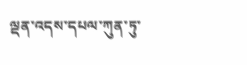ལྡན་འདས་དཔལ་ཀུན་ཏུ་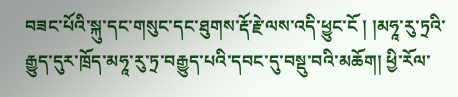བཟང་པོའི་སྐུ་དང་གསུང་དང་ཐུགས་རྡོ་རྗེ་ལས་འདི་ཕྱུང་ངོ ། །མཧཱ་རུ་ཏྲའི་རྒྱུད་དུར་ཁྲོད་མཧཱ་རུ་ཏྲ་བརྒྱུད་པའི་དབང་དུ་བསྡུ་བའི་མཆོག། ཕྱི་རོལ་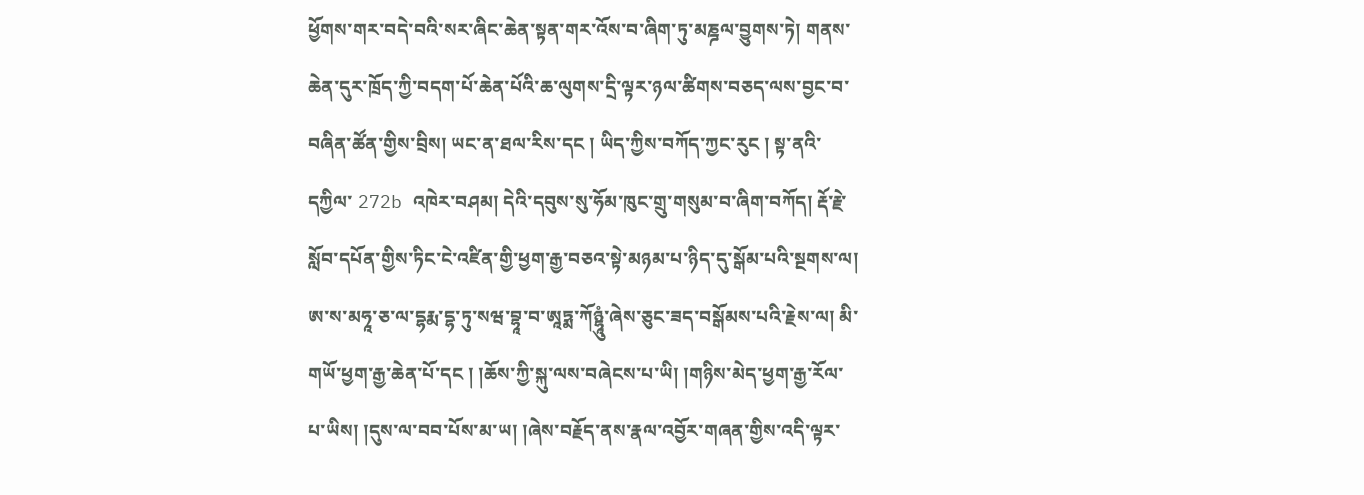ཕྱོགས་གར་བདེ་བའི་སར་ཞིང་ཆེན་སྟན་གར་འོས་བ་ཞིག་ཏུ་མཎྜལ་བྱུགས་ཏེ། གནས་ཆེན་དུར་ཁྲོད་ཀྱི་བདག་པོ་ཆེན་པོའི་ཆ་ལུགས་དྲི་ལྟར་ཉལ་ཚིགས་བཅད་ལས་བྱང་བ་བཞིན་ཚོན་གྱིས་བྲིས། ཡང་ན་ཐལ་རིས་དང ། ཡིད་ཀྱིས་བཀོད་ཀྱང་རུང ། སྟ་ནའི་དཀྱིལ་ 272b འཁེར་བཤམ། དེའི་དབུས་སུ་ཧོམ་ཁུང་གྲུ་གསུམ་བ་ཞིག་བཀོད། རྡོ་རྗེ་སློབ་དཔོན་གྱིས་ཏིང་ངེ་འཛིན་གྱི་ཕྱག་རྒྱ་བཅའ་སྟེ་མཉམ་པ་ཉིད་དུ་སྒོམ་པའི་སྔགས་ལ། ཨ་ས་མཧཱ་ཅ་ལ་དྷརྨ་དྷ་ཏུ་སཝ་བྷཱ་བ་ཨཱཏྨ་ཀོཉྷཱུཾ་ཞེས་ཅུང་ཟད་བསྒོམས་པའི་རྗེས་ལ། མི་གཡོ་ཕྱག་རྒྱ་ཆེན་པོ་དང ། །ཆོས་ཀྱི་སྐུ་ལས་བཞེངས་པ་ཡི། །གཉིས་མེད་ཕྱག་རྒྱ་རོལ་པ་ཡིས། །དུས་ལ་བབ་པོས་མ་ཡ། །ཞེས་བརྗོད་ནས་རྣལ་འབྱོར་གཞན་གྱིས་འདི་ལྟར་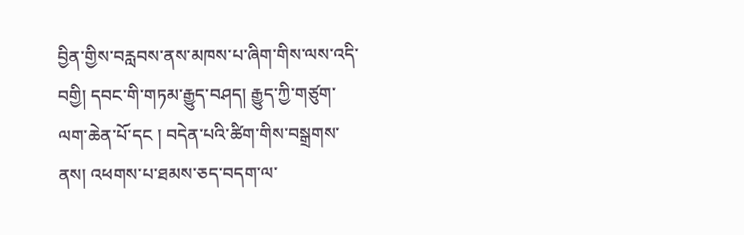བྱིན་གྱིས་བརླབས་ནས་མཁས་པ་ཞིག་གིས་ལས་འདི་བགྱི། དབང་གི་གཏམ་རྒྱུད་བཤད། རྒྱུད་ཀྱི་གཙུག་ལག་ཆེན་པོ་དང ། བདེན་པའི་ཚིག་གིས་བསྒྲགས་ནས། འཕགས་པ་ཐམས་ཅད་བདག་ལ་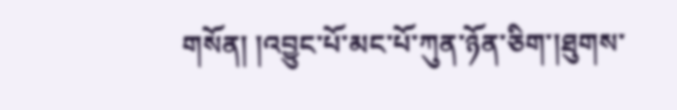གསོན། །འབྱུང་པོ་མང་པོ་ཀུན་ཉོན་ཅིག་།ཐུགས་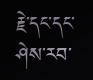རྗེ་དང་དང་ཤེས་རབ་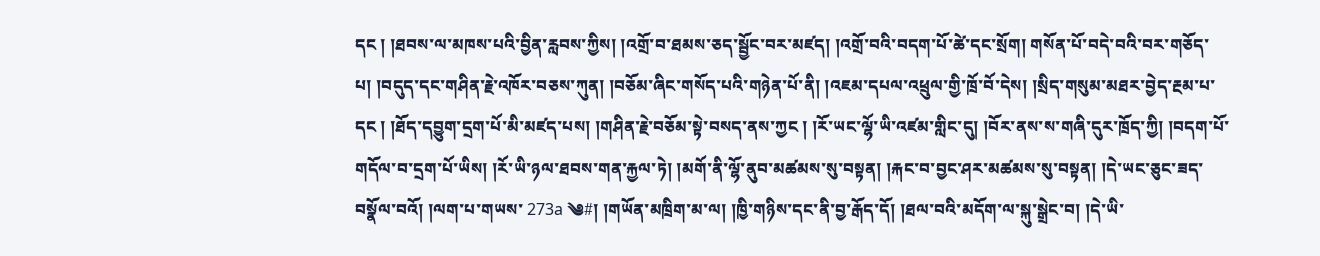དང ། །ཐབས་ལ་མཁས་པའི་བྱིན་རླབས་ཀྱིས། །འགྲོ་བ་ཐམས་ཅད་སྦྱོང་བར་མཛད། །འགྲོ་བའི་བདག་པོ་ཚེ་དང་སྲོག། གསོན་པོ་བདེ་བའི་བར་གཅོད་པ། །བདུད་དང་གཤིན་རྗེ་འཁོར་བཅས་ཀུན། །བཅོམ་ཞིང་གསོད་པའི་གཉེན་པོ་ནི། །འཇམ་དཔལ་འཕྲུལ་གྱི་ཁྲོ་བོ་དེས། །སྲིད་གསུམ་མཐར་བྱེད་རྔམ་པ་དང ། །ཐོད་དབྱུག་དྲག་པོ་མི་མཛད་པས། །གཤིན་རྗེ་བཅོམ་སྟེ་བསད་ནས་ཀྱང ། །རོ་ཡང་ལྷོ་ཡི་འཛམ་གླིང་དུ། །བོར་ནས་ས་གཞི་དུར་ཁྲོད་ཀྱི། །བདག་པོ་གདོལ་བ་དྲག་པོ་ཡིས། །རོ་ཡི་ཉལ་ཐབས་གན་རྐྱལ་ཏེ། །མགོ་ནི་ལྷོ་ནུབ་མཚམས་སུ་བསྟན། །རྐང་བ་བྱང་ཤར་མཚམས་སུ་བསྟན། །དེ་ཡང་ཅུང་ཟད་བསྣོལ་བའོ། །ལག་པ་གཡས་ 273a ༄#། །གཡོན་མཁྲིག་མ་ལ། །ཁྱི་གཉིས་དང་ནི་བྱ་རྒོད་དོ། །ཐལ་བའི་མདོག་ལ་སྐུ་སྒྲེང་བ། །དེ་ཡི་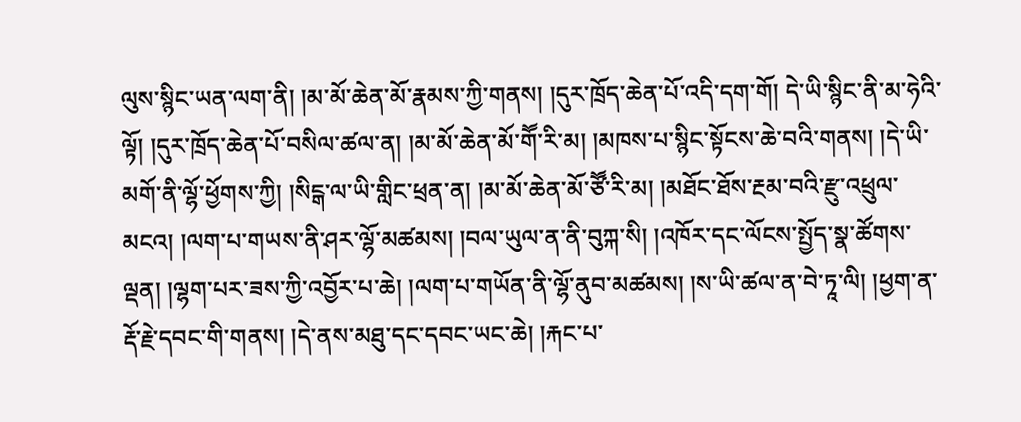ལུས་སྙིང་ཡན་ལག་ནི། །མ་མོ་ཆེན་མོ་རྣམས་ཀྱི་གནས། །དུར་ཁྲོད་ཆེན་པོ་འདི་དག་གོ། དེ་ཡི་སྙིང་ནི་མ་ཧེའི་ལྟོ། །དུར་ཁྲོད་ཆེན་པོ་བསིལ་ཚལ་ན། །མ་མོ་ཆེན་མོ་གཽ་རི་མ། །མཁས་པ་སྙིང་སྟོངས་ཆེ་བའི་གནས། །དེ་ཡི་མགོ་ནི་ལྷོ་ཕྱོགས་ཀྱི། །སིངྒ་ལ་ཡི་གླིང་ཕྲན་ན། །མ་མོ་ཆེན་མོ་ཙཽ་རི་མ། །མཐོང་ཐོས་རྔམ་བའི་རྫུ་འཕྲུལ་མངའ། །ལག་པ་གཡས་ནི་ཤར་ལྷོ་མཚམས། །བལ་ཡུལ་ན་ནི་བུཀྐ་སི། །འཁོར་དང་ལོངས་སྤྱོད་སྣ་ཚོགས་ལྡན། །ལྷག་པར་ཟས་ཀྱི་འབྱོར་པ་ཆེ། །ལག་པ་གཡོན་ནི་ལྷོ་ནུབ་མཚམས། །ས་ཡི་ཚལ་ན་བེ་ཏཱ་ལི། །ཕྱག་ན་རྡོ་རྗེ་དབང་གི་གནས། །དེ་ནས་མཐུ་དང་དབང་ཡང་ཆེ། །རྐང་པ་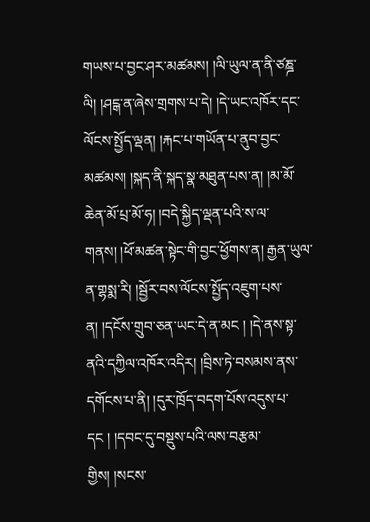གཡས་པ་བྱང་ཤར་མཚམས། །ལི་ཡུལ་ན་ནི་ཙཎྜ་ལི། །ཤངྒ་ན་ཞེས་གྲགས་པ་དེ། །དེ་ཡང་འཁོར་དང་ལོངས་སྤྱོད་ལྡན། །རྐང་པ་གཡོན་པ་ནུབ་བྱང་མཚམས། །སྐད་ནི་སྐད་སྣ་མཐུན་པས་ན། །མ་མོ་ཆེན་མོ་པྲ་མོ་ཧ། །བདེ་སྐྱིད་ལྡན་པའི་ས་ལ་གནས། །ཕོ་མཚན་སྟེང་གི་བྱང་ཕྱོགས་ན། རྒྱན་ཡུལ་ན་གྷསྨ་རི། །སྦྱོར་བས་ལོངས་སྤྱོད་འཇུག་པས་ན། །དངོས་གྲུབ་ཅན་ཡང་དེ་ན་མང ། །དེ་ནས་སྟ་ནའི་དཀྱིལ་འཁོར་འདིར། །བྲིས་ཏེ་བསམས་ནས་དགོངས་པ་ནི། །དུར་ཁྲོད་བདག་པོས་འདུས་པ་དང ། །དབང་དུ་བསྡུས་པའི་ལས་བརྩམ་གྱིས། །སངས་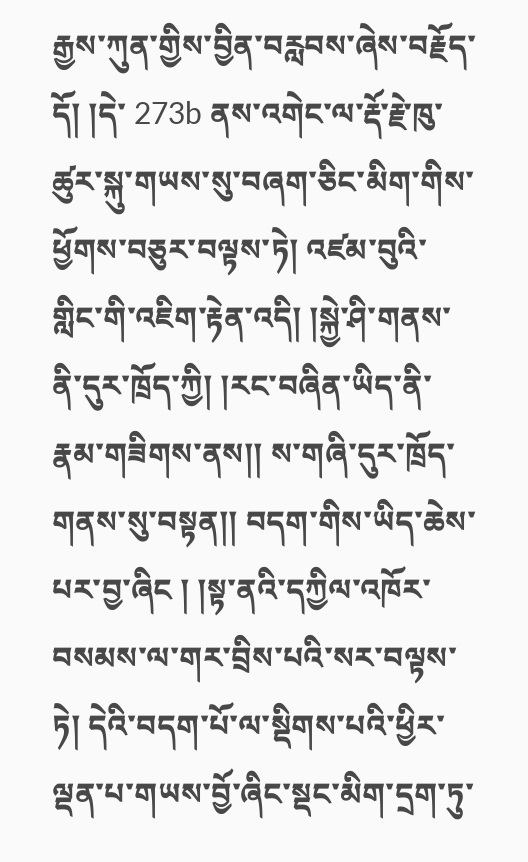རྒྱས་ཀུན་གྱིས་བྱིན་བརླབས་ཞེས་བརྗོད་དོ། །དེ་ 273b ནས་འགེང་ལ་རྡོ་རྗེ་ཁུ་ཚུར་སྐུ་གཡས་སུ་བཞག་ཅིང་མིག་གིས་ཕྱོགས་བཅུར་བལྟས་ཏེ། འཛམ་བུའི་གླིང་གི་འཇིག་རྟེན་འདི། །སྐྱེ་ཤི་གནས་ནི་དུར་ཁྲོད་ཀྱི། །རང་བཞིན་ཡིད་ནི་རྣམ་གཟིགས་ནས།། ས་གཞི་དུར་ཁྲོད་གནས་སུ་བསྟན།། བདག་གིས་ཡིད་ཆེས་པར་བྱ་ཞིང ། །སྟ་ནའི་དཀྱིལ་འཁོར་བསམས་ལ་གར་བྲིས་པའི་སར་བལྟས་ཏེ། དེའི་བདག་པོ་ལ་སྡིགས་པའི་ཕྱིར་ལྡན་པ་གཡས་བྱོ་ཞིང་སྡང་མིག་དྲག་ཏུ་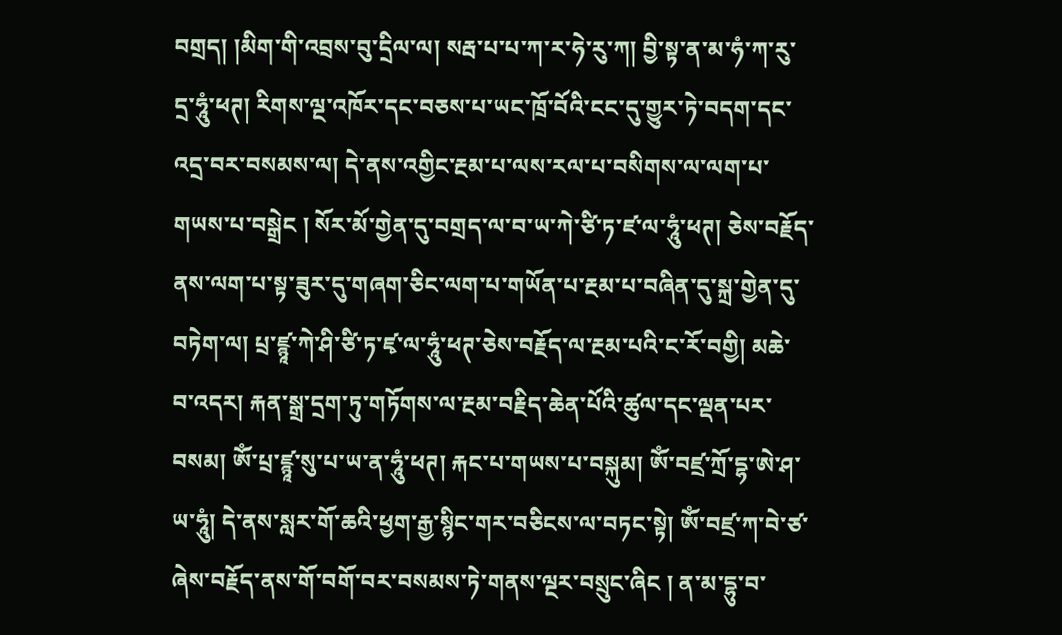བགྲད། །མིག་གི་འབྲས་བུ་དྲིལ་ལ། སརྦ་པ་པ་ཀ་ར་ཧེ་རུ་ཀ། བྱི་སྟ་ན་མ་ཧཾ་ཀ་རུ་དྲ་ཧཱུཾ་ཕཊ། རིགས་ལྔ་འཁོར་དང་བཅས་པ་ཡང་ཁྲོ་བོའི་ངང་དུ་གྱུར་ཏེ་བདག་དང་འདྲ་བར་བསམས་ལ། དེ་ནས་འགྱིང་རྔམ་པ་ལས་རལ་པ་བསིགས་ལ་ལག་པ་གཡས་པ་བསྒྲེང ། སོར་མོ་གྱེན་དུ་བགྲད་ལ་བ་ཡ་ཀེ་ཙི་ཏ་ཛ་ལ་ཧཱུཾ་ཕཊ། ཅེས་བརྗོད་ནས་ལག་པ་སྟ་ཟུར་དུ་གཞག་ཅིང་ལག་པ་གཡོན་པ་རྔམ་པ་བཞིན་དུ་སྐྲ་གྱེན་དུ་བཏེག་ལ། པྲ་ཛྙཱ་ཀེ་ཤི་ཙི་ཏ་ཛྭ་ལ་ཧཱུཾ་ཕཊ་ཅེས་བརྗོད་ལ་རྔམ་པའི་ང་རོ་བགྱི། མཆེ་བ་འདར། རྐན་སྒྲ་དྲག་ཏུ་གཏོགས་ལ་རྔམ་བརྗིད་ཆེན་པོའི་ཚུལ་དང་ལྡན་པར་བསམ། ཨོཾ་པྲ་ཛྙཱ་སུ་པ་ཡ་ན་ཧཱུཾ་ཕཊ། རྐང་པ་གཡས་པ་བསྐུམ། ཨོཾ་བཛྲ་ཀྲོ་དྷ་ཨེ་ཤ་ཡ་ཧཱུཾ། དེ་ནས་སླར་གོ་ཆའི་ཕྱག་རྒྱ་སྙིང་གར་བཅིངས་ལ་བཏང་སྟེ། ཨོཾ་བཛྲ་ཀ་བེ་ཙ་ཞེས་བརྗོད་ནས་གོ་བགོ་བར་བསམས་ཏེ་གནས་ལྔར་བསྲུང་ཞིང ། ན་མ་དྷུ་བ་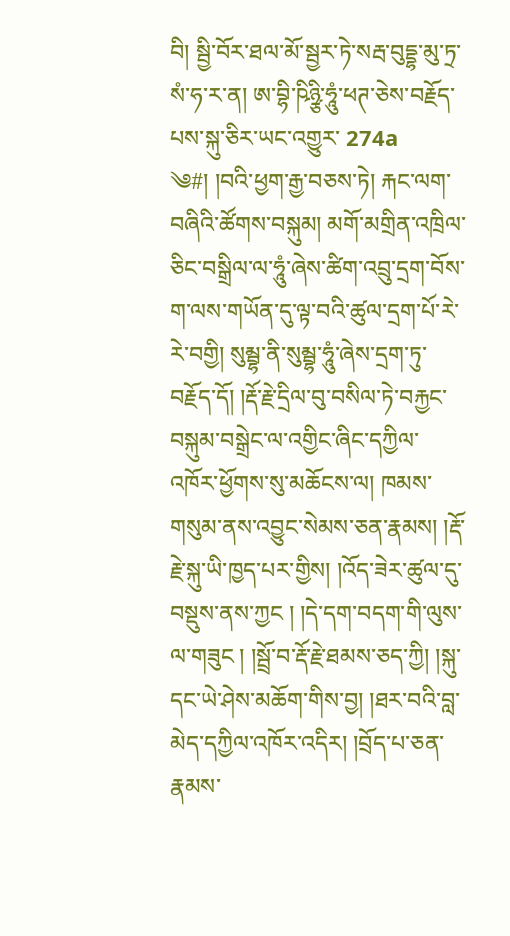བི། སྦྱི་བོར་ཐལ་མོ་སྦྱར་ཏེ་སརྦ་བུདྡྷ་མུ་ཏྲ་སཾ་ཧ་ར་ན། ཨ་བྷི་ཥིཉྩི་ཧཱུཾ་ཕཊ་ཅེས་བརྗོད་པས་སྐུ་ཅིར་ཡང་འགྱུར་ 274a ༄#། །བའི་ཕྱག་རྒྱ་བཅས་ཏེ། རྐང་ལག་བཞིའི་ཚོགས་བསྐུམ། མགོ་མགྲིན་འཁྲིལ་ཅིང་བསྒྲིལ་ལ་ཧཱུཾ་ཞེས་ཚིག་འབྲུ་དྲག་བོས་ག་ལས་གཡོན་དུ་ལྟ་བའི་ཚུལ་དྲག་པོ་རེ་རེ་བགྱི། སུམྦྷ་ནི་སུམྦྷ་ཧཱུཾ་ཞེས་དྲག་ཏུ་བརྗོད་དོ། །རྡོ་རྗེ་དྲིལ་བུ་བསིལ་ཏེ་བརྐྱང་བསྐུམ་བསྒྲེང་ལ་འགྱིང་ཞིང་དཀྱིལ་འཁོར་ཕྱོགས་སུ་མཆོངས་ལ། ཁམས་གསུམ་ནས་འབྱུང་སེམས་ཅན་རྣམས། །རྡོ་རྗེ་སྐུ་ཡི་ཁྱད་པར་གྱིས། །འོད་ཟེར་ཚུལ་དུ་བསྡུས་ནས་ཀྱང ། །དེ་དག་བདག་གི་ལུས་ལ་གཟུང ། །སྦྲོ་བ་རྡོ་རྗེ་ཐམས་ཅད་ཀྱི། །སྐུ་དང་ཡེ་ཤེས་མཆོག་གིས་བྱ། །ཐར་བའི་བླ་མེད་དཀྱིལ་འཁོར་འདིར། །བྲོད་པ་ཅན་རྣམས་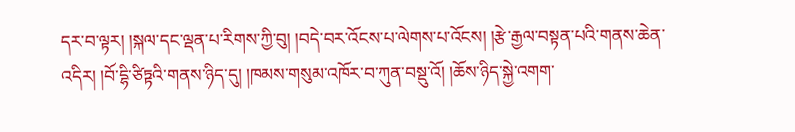དར་བ་ལྟར། །སྐལ་དང་ལྡན་པ་རིགས་ཀྱི་བུ། །བདེ་བར་འོངས་པ་ལེགས་པ་འོངས། །རྩེ་རྒྱལ་བསྟན་པའི་གནས་ཆེན་འདིར། །བོ་དྷི་ཙིཏྟའི་གནས་ཉིད་དུ། །ཁམས་གསུམ་འཁོར་བ་ཀུན་བསྡུ་འོ། །ཆོས་ཉིད་སྐྱེ་འགག་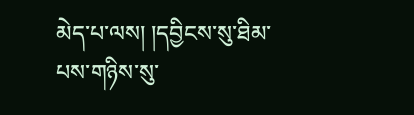མེད་པ་ལས། །དབྱིངས་སུ་ཐིམ་པས་གཉིས་སུ་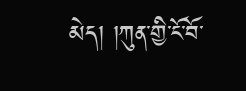མེད། །ཀུན་གྱི་ངོ་བོ་